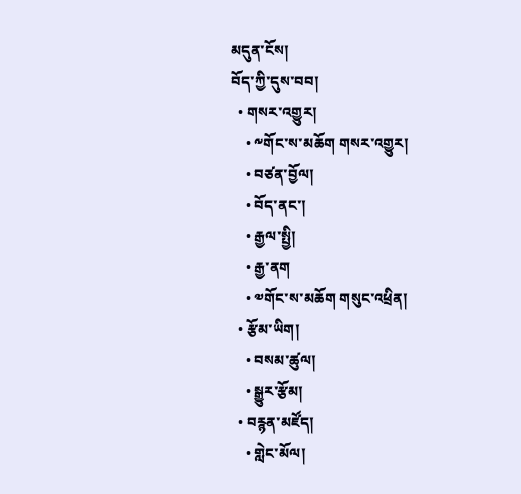མདུན་ངོས།
བོད་ཀྱི་དུས་བབ།
  • གསར་འགྱུར།
    • ༸གོང་ས་མཆོག གསར་འགྱུར།
    • བཙན་བྱོལ།
    • བོད་ནང་།
    • རྒྱལ་སྤྱི།
    • རྒྱ་ནག
    • ༧གོང་ས་མཆོག གསུང་འཕྲིན།
  • རྩོམ་ཡིག།
    • བསམ་ཚུལ།
    • སྒྱུར་རྩོམ།
  • བརྙན་མཛོད།
    • གླེང་མོལ།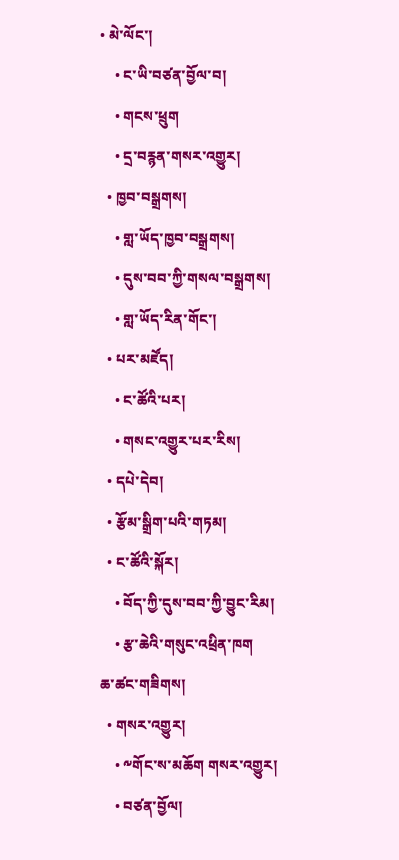• མེ་ལོང་།
    • ང་ཡི་བཙན་བྱོལ་བ།
    • གངས་ཕྲུག
    • དྲ་བརྙན་གསར་འགྱུར།
  • ཁྱབ་བསྒྲགས།
    • གླ་ཡོད་ཁྱབ་བསྒྲགས།
    • དུས་བབ་ཀྱི་གསལ་བསྒྲགས།
    • གླ་ཡོད་རིན་གོང་།
  • པར་མཛོད།
    • ང་ཚོའི་པར།
    • གསང་འགྱུར་པར་རིས།
  • དཔེ་དེབ།
  • རྩོམ་སྒྲིག་པའི་གཏམ།
  • ང་ཚོའི་སྐོར།
    • བོད་ཀྱི་དུས་བབ་ཀྱི་བྱུང་རིམ།
    • རྩ་ཆེའི་གསུང་འཕྲིན་ཁག
ཆ་ཚང་གཟིགས།
  • གསར་འགྱུར།
    • ༸གོང་ས་མཆོག གསར་འགྱུར།
    • བཙན་བྱོལ།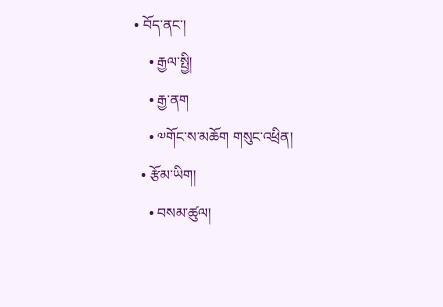• བོད་ནང་།
    • རྒྱལ་སྤྱི།
    • རྒྱ་ནག
    • ༧གོང་ས་མཆོག གསུང་འཕྲིན།
  • རྩོམ་ཡིག།
    • བསམ་ཚུལ།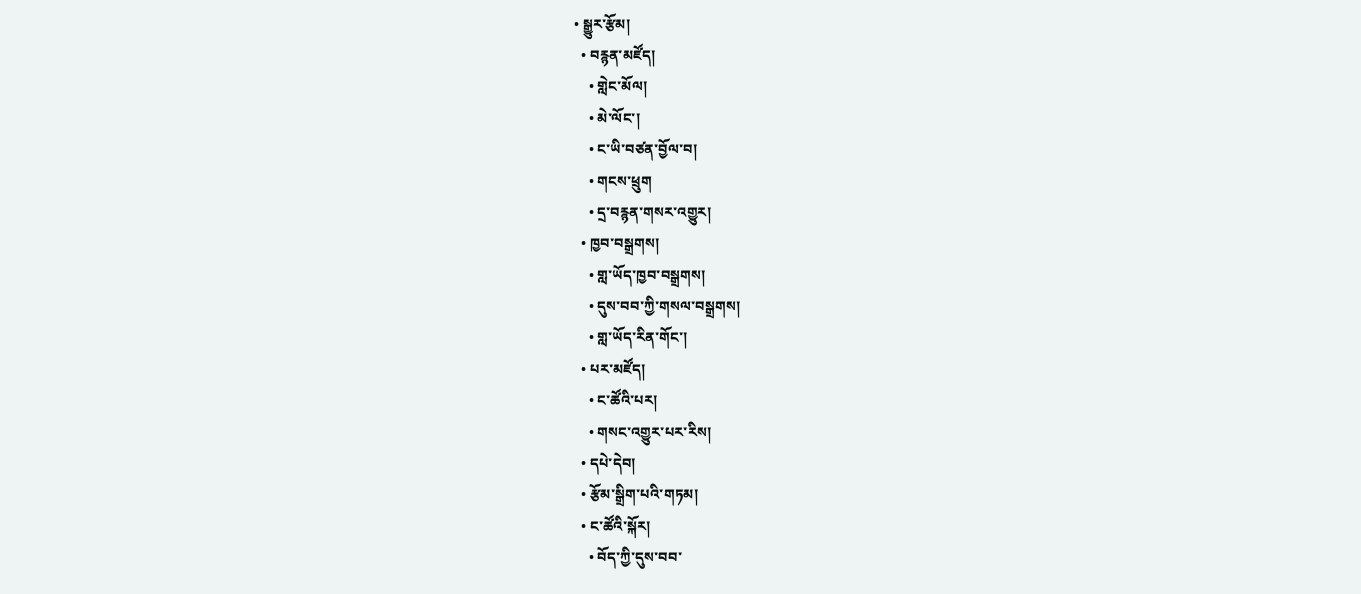• སྒྱུར་རྩོམ།
  • བརྙན་མཛོད།
    • གླེང་མོལ།
    • མེ་ལོང་།
    • ང་ཡི་བཙན་བྱོལ་བ།
    • གངས་ཕྲུག
    • དྲ་བརྙན་གསར་འགྱུར།
  • ཁྱབ་བསྒྲགས།
    • གླ་ཡོད་ཁྱབ་བསྒྲགས།
    • དུས་བབ་ཀྱི་གསལ་བསྒྲགས།
    • གླ་ཡོད་རིན་གོང་།
  • པར་མཛོད།
    • ང་ཚོའི་པར།
    • གསང་འགྱུར་པར་རིས།
  • དཔེ་དེབ།
  • རྩོམ་སྒྲིག་པའི་གཏམ།
  • ང་ཚོའི་སྐོར།
    • བོད་ཀྱི་དུས་བབ་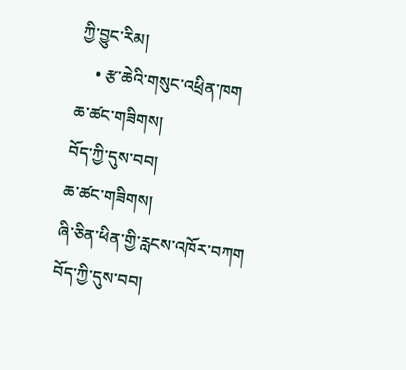ཀྱི་བྱུང་རིམ།
    • རྩ་ཆེའི་གསུང་འཕྲིན་ཁག
ཆ་ཚང་གཟིགས།
བོད་ཀྱི་དུས་བབ།
ཆ་ཚང་གཟིགས།
ཞི་ཅིན་ཕིན་གྱི་རླངས་འཁོར་བཀག
བོད་ཀྱི་དུས་བབ།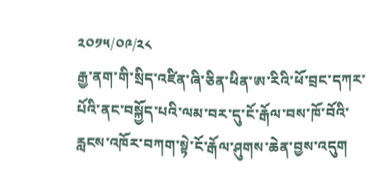༢༠༡༥/༠༩/༢༨
རྒྱ་ནག་གི་སྲིད་འཛིན་ཞི་ཅིན་ཕིན་ཨ་རིའི་ཕོ་བྲང་དཀར་པོའི་ནང་བསྐྱོད་པའི་ལམ་བར་དུ་ངོ་རྒོལ་བས་ཁོ་བོའི་རླངས་འཁོར་བཀག་སྟེ་ངོ་རྒོལ་ཤུགས་ཆེན་བྱས་འདུག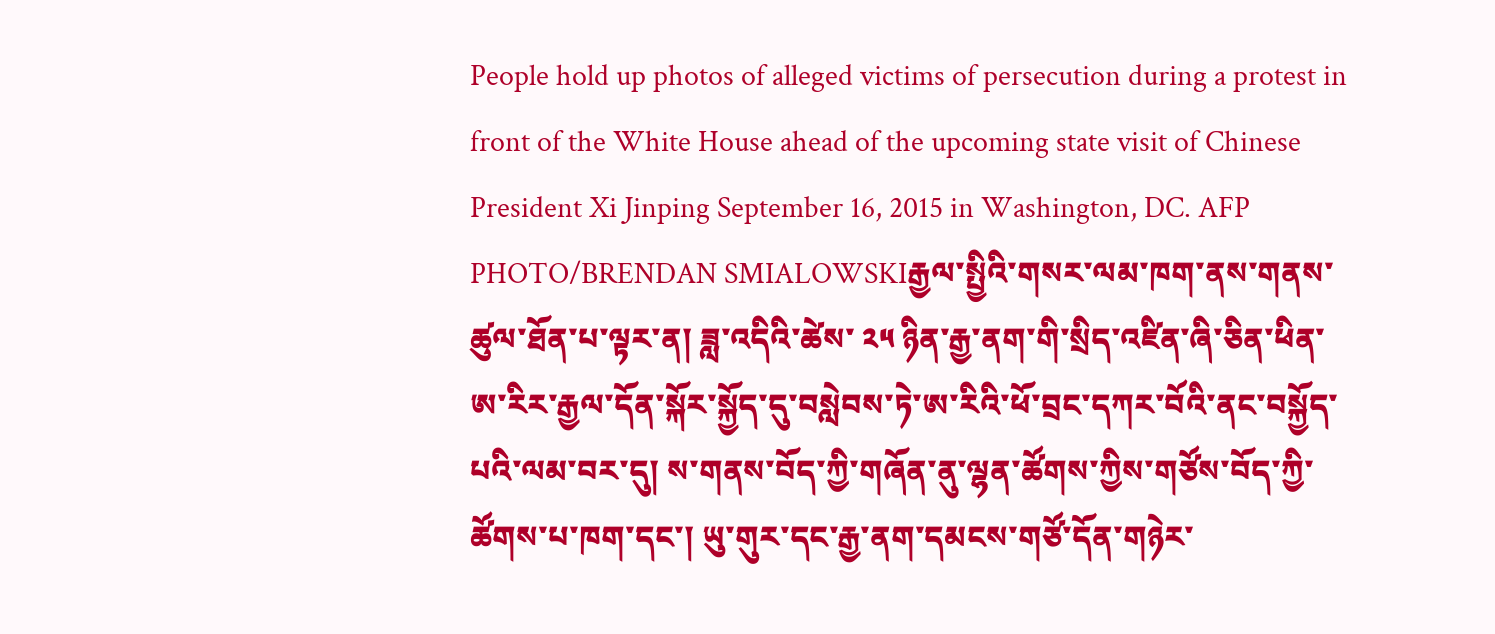People hold up photos of alleged victims of persecution during a protest in front of the White House ahead of the upcoming state visit of Chinese President Xi Jinping September 16, 2015 in Washington, DC. AFP PHOTO/BRENDAN SMIALOWSKIརྒྱལ་སྤྱིའི་གསར་ལམ་ཁག་ནས་གནས་ཚུལ་ཐོན་པ་ལྟར་ན། ཟླ་འདིའི་ཚེས་ ༢༥ ཉིན་རྒྱ་ནག་གི་སྲིད་འཛིན་ཞི་ཅིན་ཕིན་ཨ་རིར་རྒྱལ་དོན་སྐོར་སྐྱོད་དུ་བསླེབས་ཏེ་ཨ་རིའི་ཕོ་བྲང་དཀར་བོའི་ནང་བསྐྱོད་པའི་ལམ་བར་དུ། ས་གནས་བོད་ཀྱི་གཞོན་ནུ་ལྷན་ཚོགས་ཀྱིས་གཙོས་བོད་ཀྱི་ཚོགས་པ་ཁག་དང་། ཡུ་གུར་དང་རྒྱ་ནག་དམངས་གཙོ་དོན་གཉེར་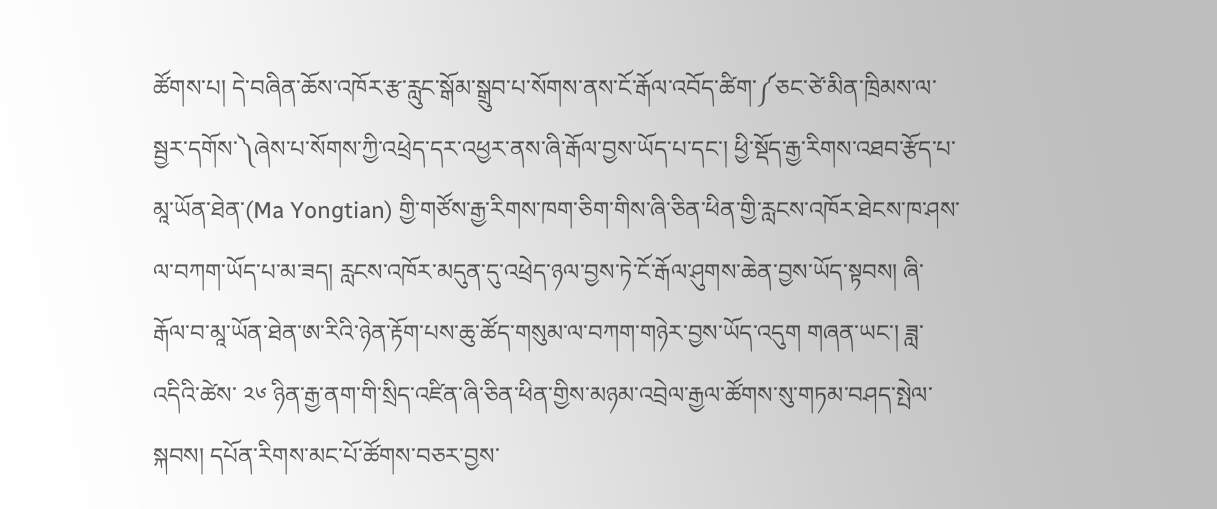ཚོགས་པ། དེ་བཞིན་ཆོས་འཁོར་རྩ་རླུང་སྒོམ་སྒྲུབ་པ་སོགས་ནས་ངོ་རྒོལ་འབོད་ཚིག་༼ཅང་ཙེ་མིན་ཁྲིམས་ལ་སྦྱར་དགོས་༽ཞེས་པ་སོགས་ཀྱི་འཕྲེད་དར་འཕྱར་ནས་ཞི་རྒོལ་བྱས་ཡོད་པ་དང་། ཕྱི་སྡོད་རྒྱ་རིགས་འཐབ་རྩོད་པ་མཱ་ཡོན་ཐེན་(Ma Yongtian) གྱི་གཙོས་རྒྱ་རིགས་ཁག་ཅིག་གིས་ཞི་ཅིན་ཕིན་གྱི་རླངས་འཁོར་ཐེངས་ཁ་ཤས་ལ་བཀག་ཡོད་པ་མ་ཟད། རླངས་འཁོར་མདུན་དུ་འཕྲེད་ཉལ་བྱས་ཏེ་ངོ་རྒོལ་ཤུགས་ཆེན་བྱས་ཡོད་སྟབས། ཞི་རྒོལ་བ་མཱ་ཡོན་ཐེན་ཨ་རིའི་ཉེན་རྟོག་པས་ཆུ་ཚོད་གསུམ་ལ་བཀག་གཉེར་བྱས་ཡོད་འདུག གཞན་ཡང་། ཟླ་འདིའི་ཚེས་ ༢༦ ཉིན་རྒྱ་ནག་གི་སྲིད་འཛིན་ཞི་ཅིན་ཕིན་གྱིས་མཉམ་འབྲེལ་རྒྱལ་ཚོགས་སུ་གཏམ་བཤད་སྤེལ་སྐབས། དཔོན་རིགས་མང་པོ་ཚོགས་བཅར་བྱས་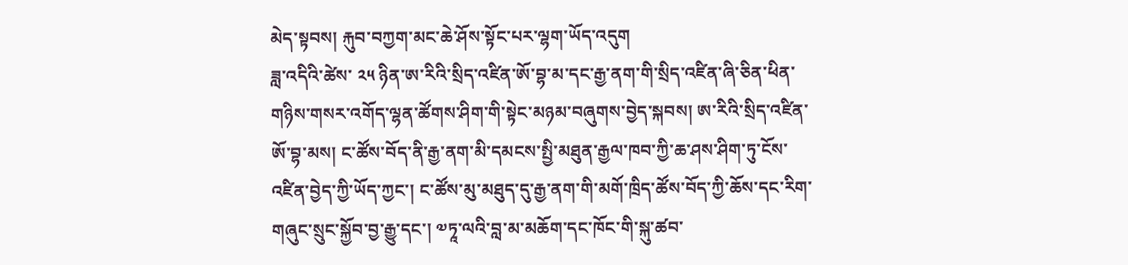མེད་སྟབས། རྐུབ་བཀྱག་མང་ཆེ་ཤོས་སྟོང་པར་ལྷག་ཡོད་འདུག
ཟླ་འདིའི་ཚེས་ ༢༥ ཉིན་ཨ་རིའི་སྲིད་འཛིན་ཨོ་བྷ་མ་དང་རྒྱ་ནག་གི་སྲིད་འཛིན་ཞི་ཅིན་ཕིན་གཉིས་གསར་འགོད་ལྷན་ཚོགས་ཤིག་གི་སྟེང་མཉམ་བཞུགས་བྱེད་སྐབས། ཨ་རིའི་སྲིད་འཛིན་ཨོ་བྷ་མས། ང་ཚོས་བོད་ནི་རྒྱ་ནག་མི་དམངས་སྤྱི་མཐུན་རྒྱལ་ཁབ་ཀྱི་ཆ་ཤས་ཤིག་ཏུ་ངོས་འཛིན་བྱེད་ཀྱི་ཡོད་ཀྱང་། ང་ཚོས་མུ་མཐུད་དུ་རྒྱ་ནག་གི་མགོ་ཁྲིད་ཚོས་བོད་ཀྱི་ཆོས་དང་རིག་གཞུང་སྲུང་སྐྱོབ་བྱ་རྒྱུ་དང་། ༧ཏཱ་ལའི་བླ་མ་མཆོག་དང་ཁོང་གི་སྐུ་ཚབ་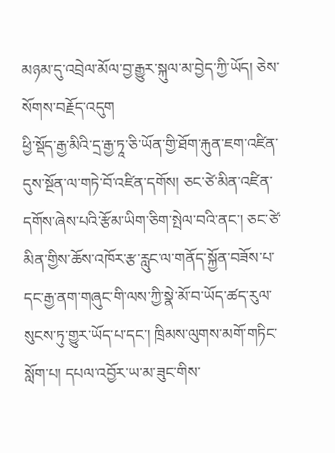མཉམ་དུ་འབྲེལ་མོལ་བྱ་རྒྱུར་སྐུལ་མ་བྱེད་ཀྱི་ཡོད། ཅེས་སོགས་བརྗོད་འདུག
ཕྱི་སྡོད་རྒྱ་མིའི་དྲ་རྒྱ་ཏཱ་ཅི་ཡོན་གྱི་ཐོག་རྐུན་ཇག་འཛིན་དུས་སྔོན་ལ་གཏེ་བོ་འཛིན་དགོས། ཅང་ཙེ་མིན་འཛིན་དགོས་ཞེས་པའི་རྩོམ་ཡིག་ཅིག་སྤེལ་བའི་ནང་། ཅང་ཙེ་མིན་གྱིས་ཆོས་འཁོར་རྩ་རླུང་ལ་གནོད་སྐྱོན་བཟོས་པ་དང་རྒྱ་ནག་གཞུང་གི་ལས་ཀྱི་སྣེ་མོ་བ་ཡོད་ཚད་རུལ་སུངས་ཏུ་གྱུར་ཡོད་པ་དང་། ཁྲིམས་ལུགས་མགོ་གཏིང་སློག་པ། དཔལ་འབྱོར་ཡ་མ་ཟུང་གིས་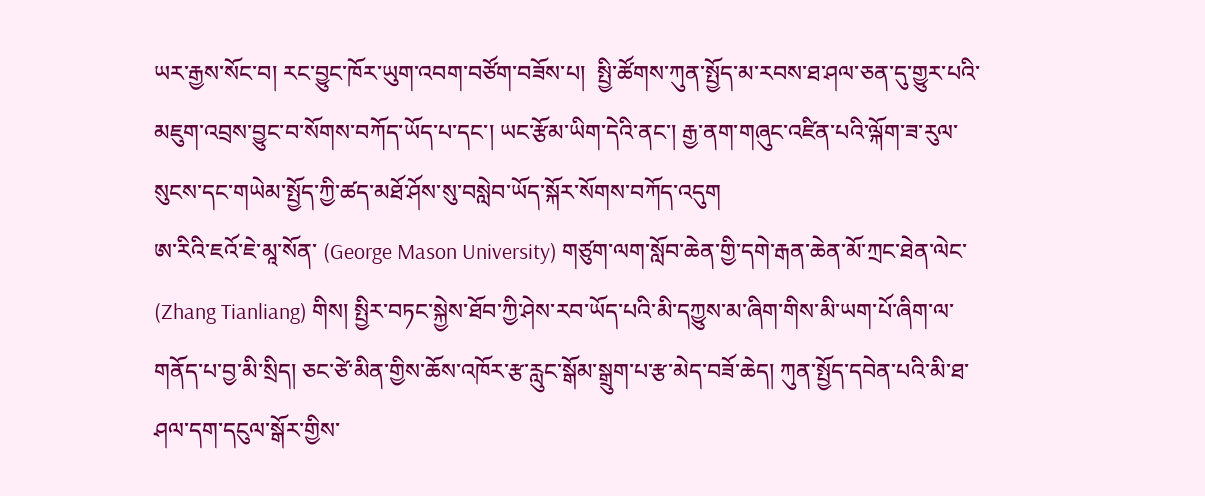ཡར་རྒྱས་སོང་བ། རང་བྱུང་ཁོར་ཡུག་འབག་བཙོག་བཟོས་པ།  སྤྱི་ཚོགས་ཀུན་སྤྱོད་མ་རབས་ཐ་ཤལ་ཅན་དུ་གྱུར་པའི་མཇུག་འབྲས་བྱུང་བ་སོགས་བཀོད་ཡོད་པ་དང་། ཡང་རྩོམ་ཡིག་དེའི་ནང་། རྒྱ་ནག་གཞུང་འཛིན་པའི་ལྐོག་ཟ་རུལ་སུངས་དང་གཡེམ་སྤྱོད་ཀྱི་ཚད་མཐོ་ཤོས་སུ་བསླེབ་ཡོད་སྐོར་སོགས་བཀོད་འདུག
ཨ་རིའི་ཇའོ་ཇེ་མཱ་སོན་ (George Mason University) གཙུག་ལག་སློབ་ཆེན་གྱི་དགེ་རྒན་ཆེན་མོ་ཀྲང་ཐེན་ལེང་ (Zhang Tianliang) གིས། སྤྱིར་བཏང་སྐྱེས་ཐོབ་ཀྱི་ཤེས་རབ་ཡོད་པའི་མི་དཀྱུས་མ་ཞིག་གིས་མི་ཡག་པོ་ཞིག་ལ་གནོད་པ་བྱ་མི་སྲིད། ཅང་ཙེ་མིན་གྱིས་ཆོས་འཁོར་རྩ་རླུང་སྒོམ་སྒྲུག་པ་རྩ་མེད་བཟོ་ཆེད། ཀུན་སྤྱོད་དབེན་པའི་མི་ཐ་ཤལ་དག་དངུལ་སྒོར་གྱིས་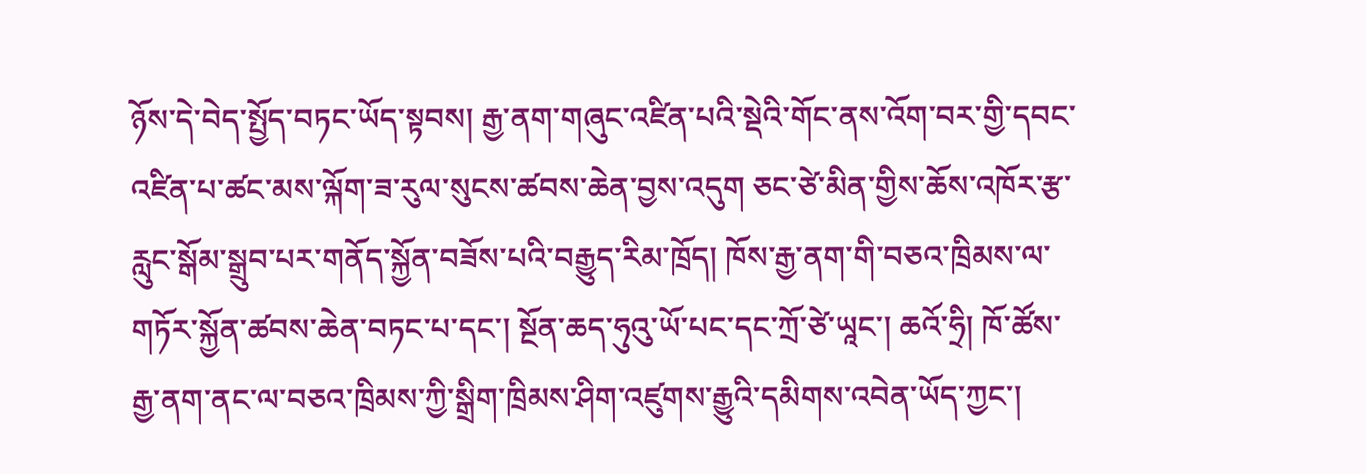ཉོས་དེ་བེད་སྤྱོད་བཏང་ཡོད་སྟབས། རྒྱ་ནག་གཞུང་འཛིན་པའི་སྡེའི་གོང་ནས་འོག་བར་གྱི་དབང་འཛིན་པ་ཚང་མས་ལྐོག་ཟ་རུལ་སུངས་ཚབས་ཆེན་བྱས་འདུག ཅང་ཙེ་མིན་གྱིས་ཆོས་འཁོར་རྩ་རླུང་སྒོམ་སྒྲུབ་པར་གནོད་སྐྱོན་བཟོས་པའི་བརྒྱུད་རིམ་ཁྲོད། ཁོས་རྒྱ་ནག་གི་བཅའ་ཁྲིམས་ལ་གཏོར་སྐྱོན་ཚབས་ཆེན་བཏང་པ་དང་། སྔོན་ཆད་ཧུའུ་ཡོ་པང་དང་ཀྲོ་ཙེ་ཡཱང་། ཆའོ་ཧྲི། ཁོ་ཚོས་རྒྱ་ནག་ནང་ལ་བཅའ་ཁྲིམས་ཀྱི་སྒྲིག་ཁྲིམས་ཤིག་འཛུགས་རྒྱུའི་དམིགས་འབེན་ཡོད་ཀྱང་།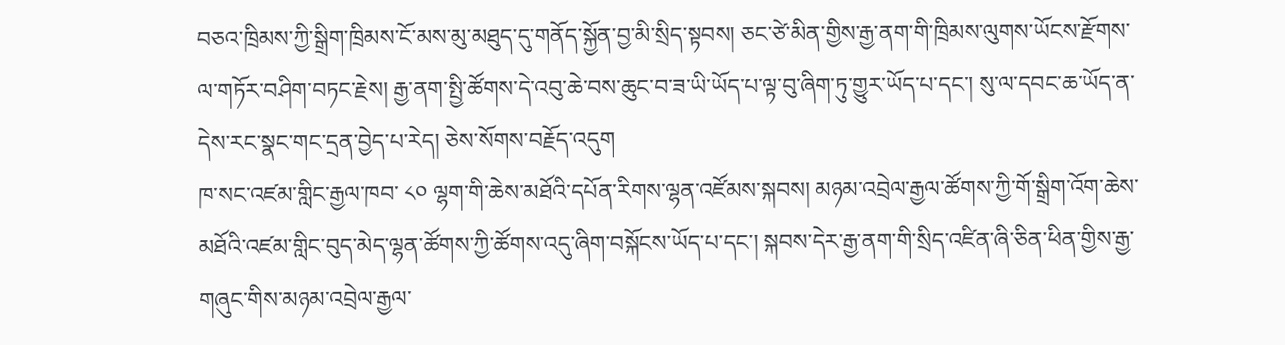བཅའ་ཁྲིམས་ཀྱི་སྒྲིག་ཁྲིམས་ངོ་མས་མུ་མཐུད་དུ་གནོད་སྐྱོན་བྱ་མི་སྲིད་སྟབས། ཅང་ཙེ་མིན་གྱིས་རྒྱ་ནག་གི་ཁྲིམས་ལུགས་ཡོངས་རྫོགས་ལ་གཏོར་བཤིག་བཏང་རྗེས། རྒྱ་ནག་སྤྱི་ཚོགས་དེ་འབུ་ཆེ་བས་ཆུང་བ་ཟ་ཡི་ཡོད་པ་ལྟ་བུ་ཞིག་ཏུ་གྱུར་ཡོད་པ་དང་། སུ་ལ་དབང་ཆ་ཡོད་ན་དེས་རང་སྣང་གང་དྲན་བྱེད་པ་རེད། ཅེས་སོགས་བརྗོད་འདུག
ཁ་སང་འཛམ་གླིང་རྒྱལ་ཁབ་ ༨༠ ལྷག་གི་ཆེས་མཐོའི་དཔོན་རིགས་ལྷན་འཛོམས་སྐབས། མཉམ་འབྲེལ་རྒྱལ་ཚོགས་ཀྱི་གོ་སྒྲིག་འོག་ཆེས་མཐོའི་འཛམ་གླིང་བུད་མེད་ལྷན་ཚོགས་ཀྱི་ཚོགས་འདུ་ཞིག་བསྐོངས་ཡོད་པ་དང་། སྐབས་དེར་རྒྱ་ནག་གི་སྲིད་འཛིན་ཞི་ཅིན་ཕིན་གྱིས་རྒྱ་གཞུང་གིས་མཉམ་འབྲེལ་རྒྱལ་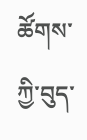ཚོགས་ཀྱི་བུད་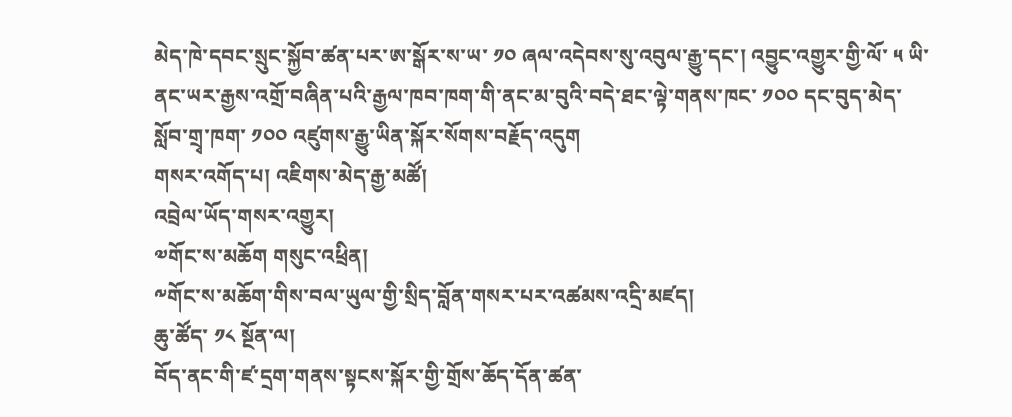མེད་ཁེ་དབང་སྲུང་སྐྱོབ་ཚན་པར་ཨ་སྒོར་ས་ཡ་ ༡༠ ཞལ་འདེབས་སུ་འབུལ་རྒྱུ་དང་། འབྱུང་འགྱུར་གྱི་ལོ་ ༥ ཡི་ནང་ཡར་རྒྱས་འགྲོ་བཞིན་པའི་རྒྱལ་ཁབ་ཁག་གི་ནང་མ་བུའི་བདེ་ཐང་ལྟེ་གནས་ཁང་ ༡༠༠ དང་བུད་མེད་སློབ་གྲྭ་ཁག་ ༡༠༠ འཛུགས་རྒྱུ་ཡིན་སྐོར་སོགས་བརྗོད་འདུག
གསར་འགོད་པ། འཇིགས་མེད་རྒྱ་མཚོ།
འབྲེལ་ཡོད་གསར་འགྱུར།
༧གོང་ས་མཆོག གསུང་འཕྲིན།
༸གོང་ས་མཆོག་གིས་བལ་ཡུལ་གྱི་སྲིད་བློན་གསར་པར་འཚམས་འདྲི་མཛད།
ཆུ་ཚོད་ ༡༨ སྔོན་ལ།
བོད་ནང་གི་ཛ་དྲག་གནས་སྟངས་སྐོར་གྱི་གྲོས་ཆོད་དོན་ཚན་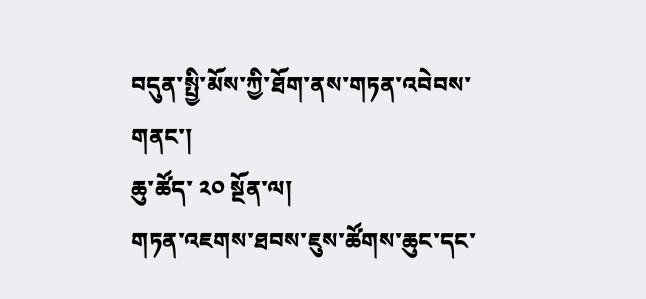བདུན་སྤྱི་མོས་ཀྱི་ཐོག་ནས་གཏན་འབེབས་གནང་།
ཆུ་ཚོད་ ༢༠ སྔོན་ལ།
གཏན་འཇགས་ཐབས་ཇུས་ཚོགས་ཆུང་དང་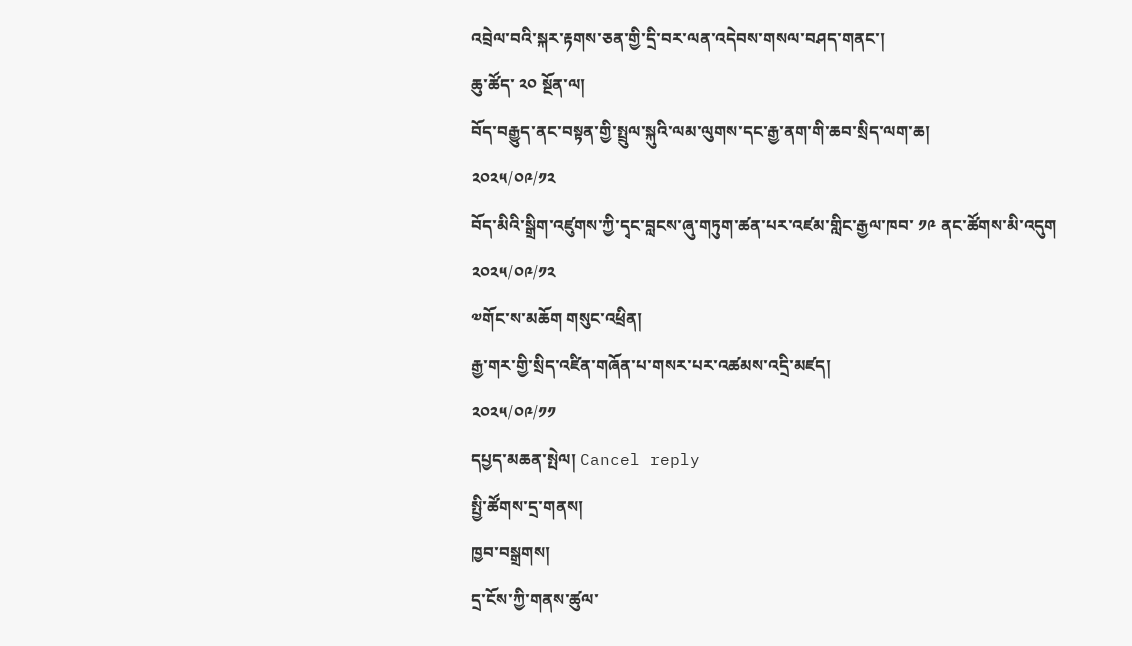འབྲེལ་བའི་སྐར་རྟགས་ཅན་གྱི་དྲི་བར་ལན་འདེབས་གསལ་བཤད་གནང་།
ཆུ་ཚོད་ ༢༠ སྔོན་ལ།
བོད་བརྒྱུད་ནང་བསྟན་གྱི་སྤྲུལ་སྐུའི་ལམ་ལུགས་དང་རྒྱ་ནག་གི་ཆབ་སྲིད་ལག་ཆ།
༢༠༢༥/༠༩/༡༢
བོད་མིའི་སྒྲིག་འཛུགས་ཀྱི་དྭང་བླངས་ཞུ་གཏུག་ཚན་པར་འཛམ་གླིང་རྒྱལ་ཁབ་ ༡༩ ནང་ཚོགས་མི་འདུག
༢༠༢༥/༠༩/༡༢
༧གོང་ས་མཆོག གསུང་འཕྲིན།
རྒྱ་གར་གྱི་སྲིད་འཛིན་གཞོན་པ་གསར་པར་འཚམས་འདྲི་མཛད།
༢༠༢༥/༠༩/༡༡
དཔྱད་མཆན་སྤེལ། Cancel reply
སྤྱི་ཚོགས་དྲ་གནས།
ཁྱབ་བསྒྲགས།
དྲ་ངོས་ཀྱི་གནས་ཚུལ་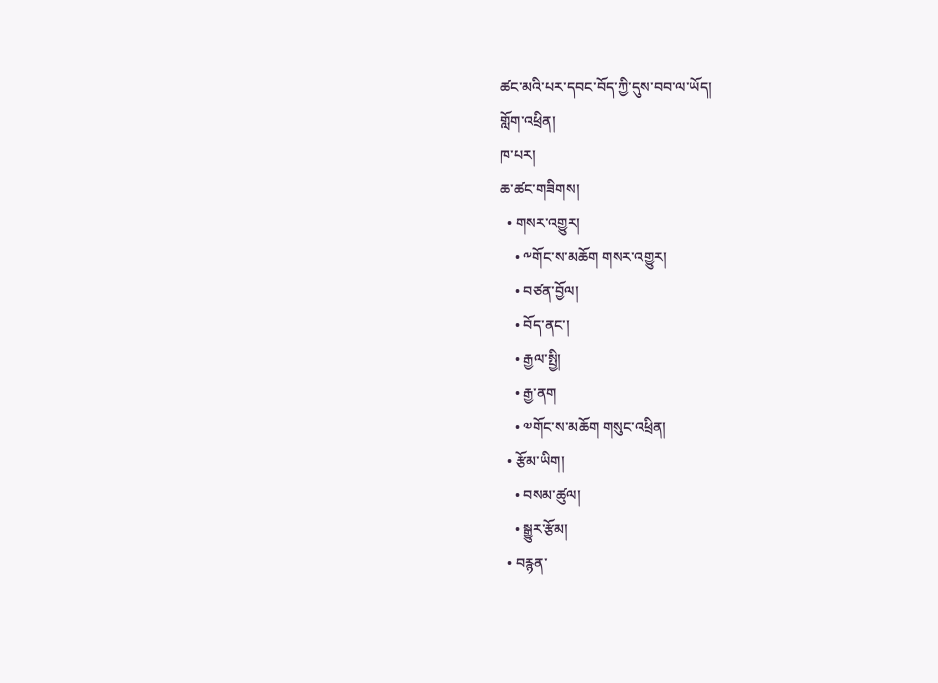ཚང་མའི་པར་དབང་བོད་ཀྱི་དུས་བབ་ལ་ཡོད།
གློག་འཕྲིན།
ཁ་པར།
ཆ་ཚང་གཟིགས།
  • གསར་འགྱུར།
    • ༸གོང་ས་མཆོག གསར་འགྱུར།
    • བཙན་བྱོལ།
    • བོད་ནང་།
    • རྒྱལ་སྤྱི།
    • རྒྱ་ནག
    • ༧གོང་ས་མཆོག གསུང་འཕྲིན།
  • རྩོམ་ཡིག།
    • བསམ་ཚུལ།
    • སྒྱུར་རྩོམ།
  • བརྙན་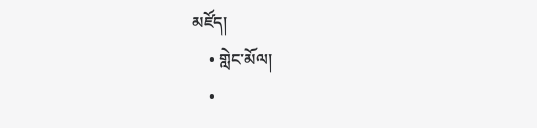མཛོད།
    • གླེང་མོལ།
    •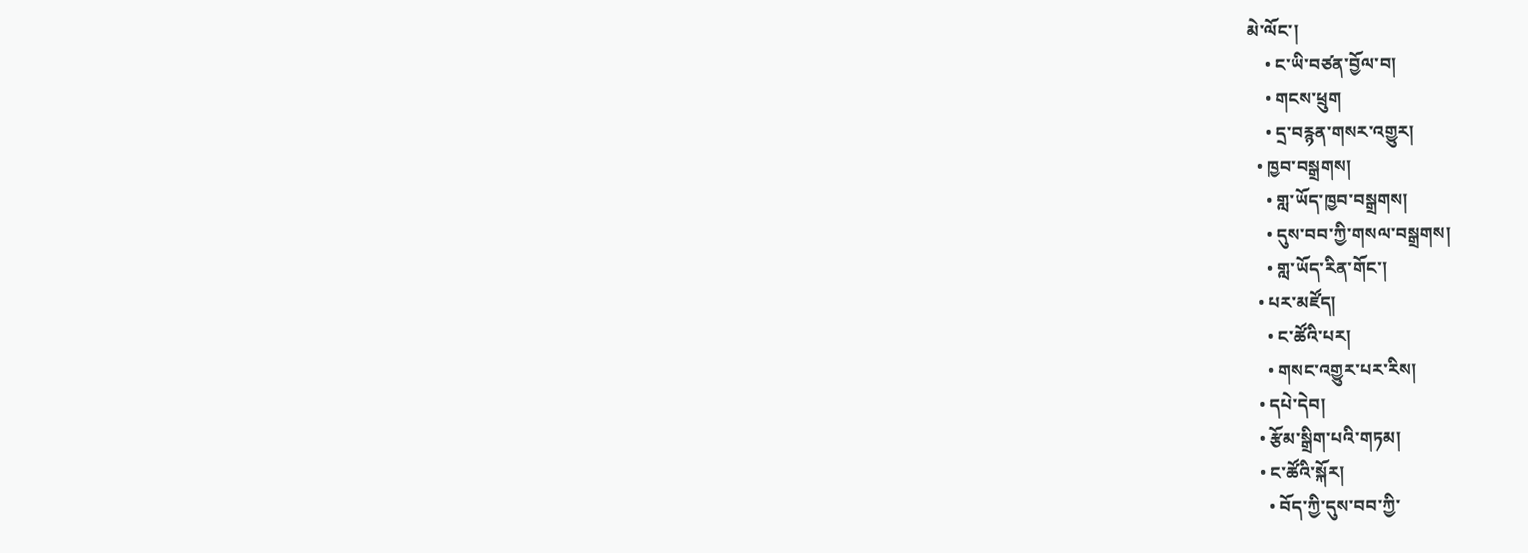མེ་ལོང་།
    • ང་ཡི་བཙན་བྱོལ་བ།
    • གངས་ཕྲུག
    • དྲ་བརྙན་གསར་འགྱུར།
  • ཁྱབ་བསྒྲགས།
    • གླ་ཡོད་ཁྱབ་བསྒྲགས།
    • དུས་བབ་ཀྱི་གསལ་བསྒྲགས།
    • གླ་ཡོད་རིན་གོང་།
  • པར་མཛོད།
    • ང་ཚོའི་པར།
    • གསང་འགྱུར་པར་རིས།
  • དཔེ་དེབ།
  • རྩོམ་སྒྲིག་པའི་གཏམ།
  • ང་ཚོའི་སྐོར།
    • བོད་ཀྱི་དུས་བབ་ཀྱི་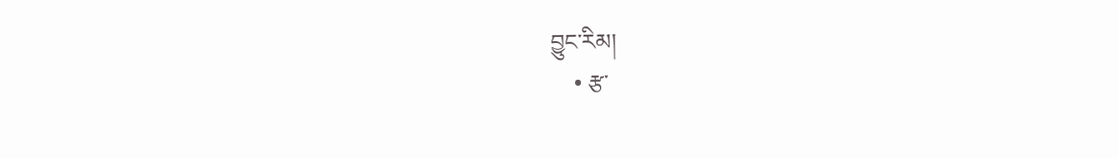བྱུང་རིམ།
    • རྩ་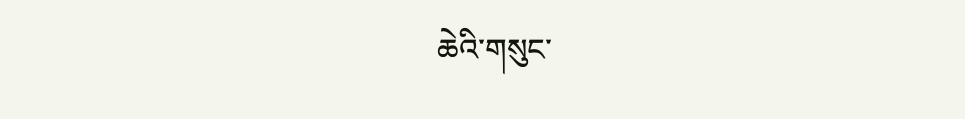ཆེའི་གསུང་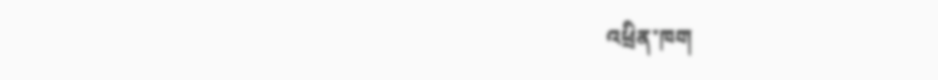འཕྲིན་ཁག